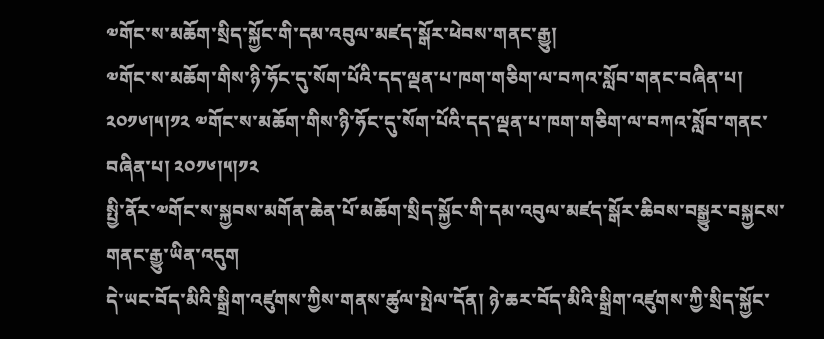༧གོང་ས་མཆོག་སྲིད་སྐྱོང་གི་དམ་འབུལ་མཛད་སྒོར་ཕེབས་གནང་རྒྱུ།
༧གོང་ས་མཆོག་གིས་ཉི་ཧོང་དུ་སོག་པོའི་དད་ལྡན་པ་ཁག་གཅིག་ལ་བཀའ་སློབ་གནང་བཞིན་པ། ༢༠༡༦།༥།༡༢ ༧གོང་ས་མཆོག་གིས་ཉི་ཧོང་དུ་སོག་པོའི་དད་ལྡན་པ་ཁག་གཅིག་ལ་བཀའ་སློབ་གནང་བཞིན་པ། ༢༠༡༦།༥།༡༢
སྤྱི་ནོར་༧གོང་ས་སྐྱབས་མགོན་ཆེན་པོ་མཆོག་སྲིད་སྐྱོང་གི་དམ་འབུལ་མཛད་སྒོར་ཆིབས་བསྒྱུར་བསྐྱངས་གནང་རྒྱུ་ཡིན་འདུག
དེ་ཡང་བོད་མིའི་སྒྲིག་འཛུགས་ཀྱིས་གནས་ཚུལ་སྤེལ་དོན། ཉེ་ཆར་བོད་མིའི་སྒྲིག་འཛུགས་ཀྱི་སྲིད་སྐྱོང་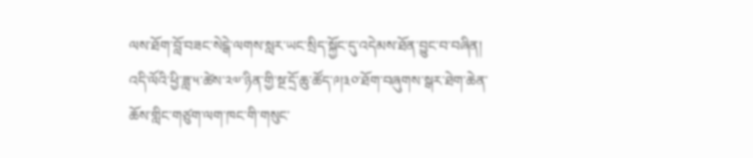ལས་ཐོག་བློ་བཟང་སེངྒེ་ལགས་སླར་ཡང་སྲིད་སྐྱོང་དུ་འདེམས་ཐོན་བྱུང་བ་བཞིན། འདི་ལོའི་ཕྱི་ཟླ་༥་ཚེས་༢༧་ཉིན་གྱི་སྔ་དྲོ་ཆུ་ཚོད་༩།༣༠་ཐོག་བཞུགས་སྒར་ཐེག་ཆེན་ཆོས་གླིང་གཙུག་ལག་ཁང་གི་གསུང་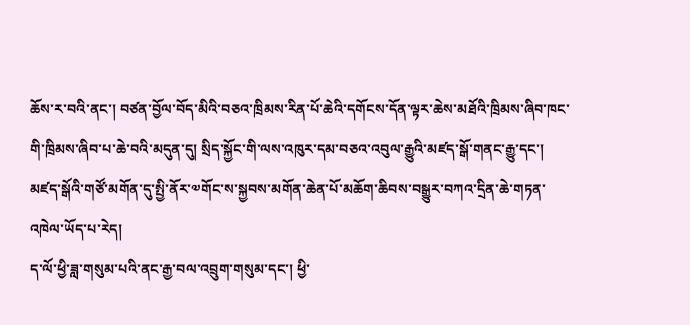ཆོས་ར་བའི་ནང་། བཙན་བྱོལ་བོད་མིའི་བཅའ་ཁྲིམས་རིན་པོ་ཆེའི་དགོངས་དོན་ལྟར་ཆེས་མཐོའི་ཁྲིམས་ཞིབ་ཁང་གི་ཁྲིམས་ཞིབ་པ་ཆེ་བའི་མདུན་དུ། སྲིད་སྐྱོང་གི་ལས་འཁུར་དམ་བཅའ་འབུལ་རྒྱུའི་མཛད་སྒོ་གནང་རྒྱུ་དང་། མཛད་སྒོའི་གཙོ་མགོན་དུ་སྤྱི་ནོར་༧གོང་ས་སྐྱབས་མགོན་ཆེན་པོ་མཆོག་ཆིབས་བསྒྱུར་བཀའ་དྲིན་ཆེ་གཏན་འཁེལ་ཡོད་པ་རེད།
ད་ལོ་ཕྱི་ཟླ་གསུམ་པའི་ནང་རྒྱ་བལ་འབྲུག་གསུམ་དང་། ཕྱི་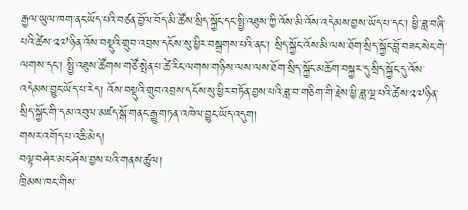རྒྱལ་ཡུལ་ཁག་ནང་ཡོད་པའི་བཙན་བྱོལ་བོད་མི་ཚོས་སྲིད་སྐྱོང་དང་སྤྱི་འཐུས་ཀྱི་འོས་མི་འོས་འདེམས་བྱས་ཡོད་པ་དང་། ཕྱི་ཟླ་བཞི་པའི་ཚེས་༢༧་ཉིན་འོས་བསྡུའི་གྲུབ་འབྲས་དངོས་སུ་ཕྱིར་བསྒྲགས་པའི་ནང་། སྲིད་སྐྱོང་འོས་མི་ལས་ཐོག་སྲིད་སྐྱོང་བློ་བཟང་སེང་གེ་ལགས་དང་། སྤྱི་འཐུས་ཚོགས་གཙོ་སྤེན་པ་ཚེ་རིང་ལགས་གཉིས་ལས་ལས་ཐོག་སྲིད་སྐྱོང་མཆོག་བསྐྱར་དུ་སྲིད་སྐྱོང་དུ་འོས་འདེམས་བྱུང་ཡོད་པ་རེད། འོས་བསྡུའི་གྲུབ་འབྲས་དངོས་སུ་ཕྱིར་བཏོན་བྱས་པའི་ཟླ་བ་གཅིག་གི་རྗེས་ཕྱི་ཟླ་ལྔ་པའི་ཚེས་༢༧ཉིན་སྲིད་སྐྱོང་གི་དམ་འབུལ་མཛད་སྒོ་གནང་རྒྱུ་གཏན་འཁེལ་བྱུང་ཡོད་འདུག།
གསར་འགོད་པ་འཆི་མེད།
བལྟ་བཤེར་མང་ཤོས་བྱས་པའི་གནས་ཚུལ།
ཁྲིམས་ཁང་གིས་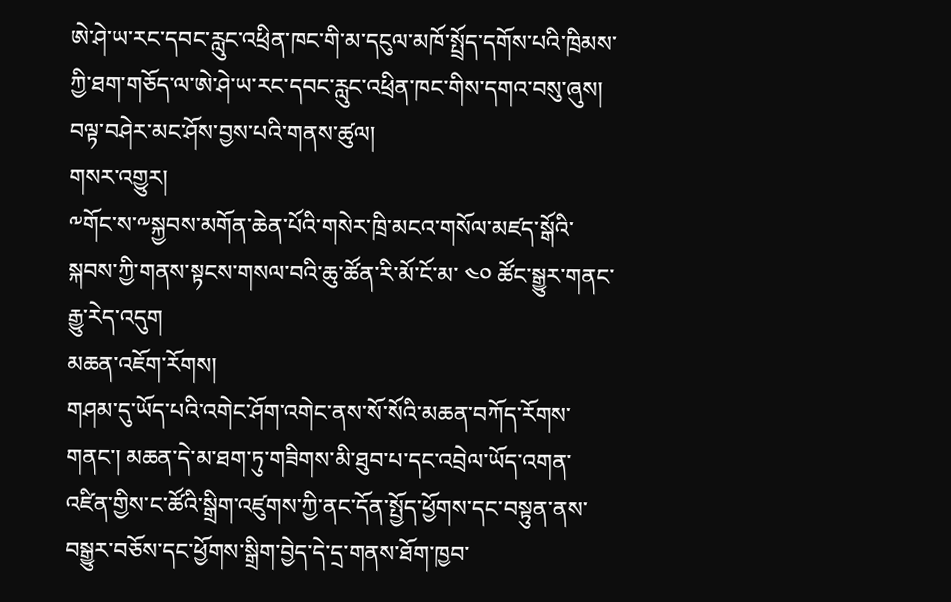ཨེ་ཤེ་ཡ་རང་དབང་རླུང་འཕྲིན་ཁང་གི་མ་དངུལ་མཁོ་སྤྲོད་དགོས་པའི་ཁྲིམས་ཀྱི་ཐག་གཅོད་ལ་ཨེ་ཤེ་ཡ་རང་དབང་རླུང་འཕྲིན་ཁང་གིས་དགའ་བསུ་ཞུས།
བལྟ་བཤེར་མང་ཤོས་བྱས་པའི་གནས་ཚུལ།
གསར་འགྱུར།
༸གོང་ས་༸སྐྱབས་མགོན་ཆེན་པོའི་གསེར་ཁྲི་མངའ་གསོལ་མཛད་སྒོའི་སྐབས་ཀྱི་གནས་སྟངས་གསལ་བའི་ཆུ་ཚོན་རི་མོ་ངོ་མ་ ༤༠ ཚོང་སྒྱུར་གནང་རྒྱུ་རེད་འདུག
མཆན་འཇོག་རོགས།
གཤམ་དུ་ཡོད་པའི་འགེང་ཤོག་འགེང་ནས་སོ་སོའི་མཆན་བཀོད་རོགས་གནང་། མཆན་དེ་མ་ཐག་ཏུ་གཟིགས་མི་ཐུབ་པ་དང་འབྲེལ་ཡོད་འགན་འཛིན་གྱིས་ང་ཚོའི་སྒྲིག་འཛུགས་ཀྱི་ནང་དོན་སྤྱོད་ཕྱོགས་དང་བསྟུན་ནས་བསྒྱུར་བཅོས་དང་ཕྱོགས་སྒྲིག་བྱེད་དེ་དྲ་གནས་ཐོག་ཁྱབ་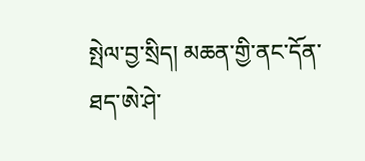སྤེལ་བྱ་སྲིད། མཆན་གྱི་ནང་དོན་ཐད་ཨེ་ཤེ་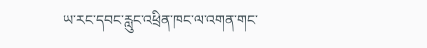ཡ་རང་དབང་རླུང་འཕྲིན་ཁང་ལ་འགན་གང་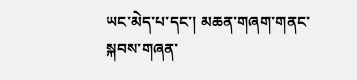ཡང་མེད་པ་དང་། མཆན་གཞག་གནང་སྐབས་གཞན་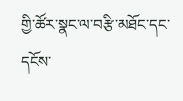གྱི་ཚོར་སྣང་ལ་བརྩི་མཐོང་དང་དངོས་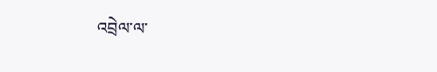འབྲེལ་ལ་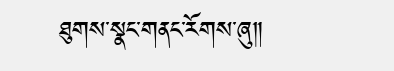ཐུགས་སྣང་གནང་རོགས་ཞུ༎